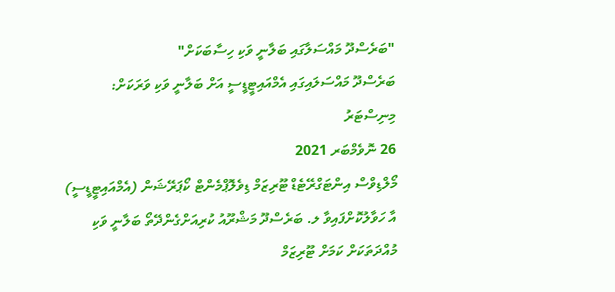"ބަރެސްދޫ މައްސަލާގައި ބަލާނީ ވަކި ހިސާބަކަށް"
ބަރެސްދޫ މައްސަލައިގައި އެމްއައިޓީޑީސީ އަށް ބަލާނީ ވަކި ވަރަކަށް: މިނިސްޓަރު
26 ނޮވެމްބަރ 2021
މޯލްޑިވްސް އިންޓަގްރޭޓެޑް ޓޫރިޒަމް ޑިވެލޮޕްމެންޓް ކޯޕަރޭޝަން (އެމްއައިޓީޑީސީ) އާ ހަވާލުކޮށްފައިވާ ލ. ބަރެސްދޫ މަޝްރޫއު ކުރިއަށްގެންދޭތޯ ބަލާނީ ވަކި މުއްދަތަކަށް ކަމަށް ޓޫރިޒަމް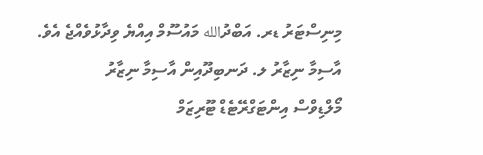މިނިސްޓަރު ޑރ. އަބްދުالله މައުސޫމް އިއްޔެ ވިދާޅުވެއްޖެ އެވެ.
އާސިމާ ނިޒާރު ލ. ދަނބިދޫއިން އާސިމާ ނިޒާރު
މޯލްޑިވްސް އިންޓަގްރޭޓެޑް ޓޫރިޒަމް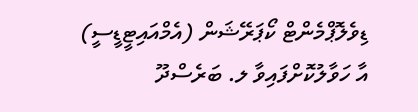ޑިވެލޮޕްމެންޓް ކޯޕަރޭޝަން (އެމްއައިޓީޑީސީ) އާ ހަވާލުކޮށްފައިވާ ލ. ބަރެސްދޫ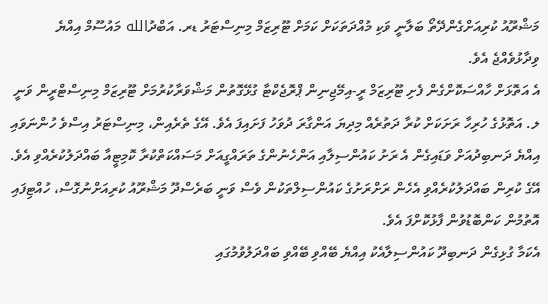މަޝްރޫއު ކުރިއަށްގެންދޭތޯ ބަލާނީ ވަކި މުއްދަތަކަށް ކަމަށް ޓޫރިޒަމް މިނިސްޓަރު ޑރ. އަބްދުالله މައުސޫމް އިއްޔެ ވިދާޅުވެއްޖެ އެވެ.
އެ އަތޮޅަށް ހާއްސަކޮށްގެން ފެށި ޓޫރިޒަމް ރީ-އިމޭޖިނިން ޕްރޮޖެކްޓާ ގުޅޭގޮތުން މަޝްވަރާކުރުމަށް ޓޫރިޒަމް މިނިސްޓްރީން ވަނީ ލ. އަތޮޅުގެ ހުރިހާ ރަށަކަށް ކުރާ ދަތުރެއް މިދިޔަ އަންގާރަ ދުވަހު ފަށައިފަ އެވެ. އޭގެ ތެރެއިން، މިނިސްޓަރު އިސްވެ ހުންނަވައި އިއްޔެ ދަނބިދުއަށް ވަޑައިގެން އެ ރަށު ކައުންސިލާއި އަންހެނުންގެ ތަރައްގީއަށް މަސައްކަތްކުރާ ކޮމިޓީއާ ބައްދަލުކުރެއްވި އެވެ.
އޭގެ ކުރިން ބައްދަލުކުރެއްވި އެހެން ރަށްރަށުގެ ކައުންސިލްތަކުން ވެސް ވަނީ ބަރެސްދޫ މަޝްރޫއު ކުރިއަށްނުގޮސް، ހުއްޓިފައި އޮތުމުން ކަންބޮޑުވުން ފާޅުކޮށްފަ އެވެ.
އެކަމާ ގުޅިގެން ދަނބިދޫ ކައުންސިލާއެކު އިއްޔެ ބޭއްވި ބޭއްވި ބައްދަލުވުމުގައި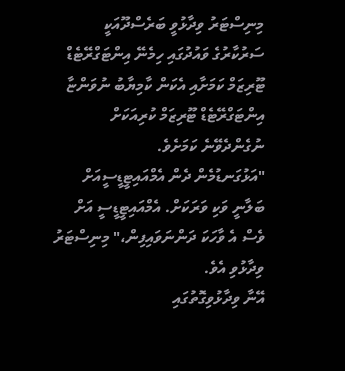މިނިސްޓަރު ވިދާޅުވީ ބަރެސްދޫއަކީ ސަރުކާރުގެ ވައުދުގައި ހިމެނޭ އިންޓަގްރޭޓެޑް ޓޫރިޒަމް ކަމަށާއި އެކަން ކާމިޔާބު ނުވަންޏާ އިންޓަގްރޭޓެޑް ޓޫރިޒަމް ކުރިއަކަށް ނުގެންދެވޭނެ ކަމަށެވެ.
"އަޅުގަނޑުމެން ދެން އެމްއައިޓީޑީސީއަށް ބަލާނީ ވަކި ވަރަކަށް. އެމްއައިޓީޑީސީ އަށް ވެސް އެ ވާހަކަ ދަންނަވައިފިން،" މިނިސްޓަރު ވިދާޅުވި އެވެ.
އޭނާ ވިދާޅުވިގޮތުގައި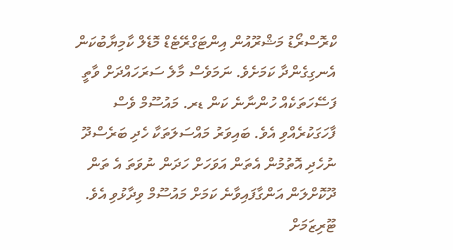ކްރޮސްރޯޑު މަޝްރޫއުން އިންޓަގްރޭޓެޑް މޮޑެލް ކާމިޔާބުކަން އެނގިގެންދާ ކަމަށެވެ. ނަމަވެސް މާލެ ސަރަހައްދަށް ވާތީ ފަސޭހަތަކެއް ހުންނާނެ ކަން ޑރ. މައުސޫމް ވެސް ފާހަގަކުރެއްވި އެވެ. ބައިވަރު މައްސަލަތަކާ ހެދި ބަރެސްދޫ ނުހެދި އޮތުމުން އެތަން އަވަހަށް ހަދަން ނުވަތަ އެ ތަން ދޫކޮށްލަން އަންގާފައިވާނެ ކަމަށް މައުސޫމް ވިދާޅުވި އެވެ.
ޓޫރިޒަމަށް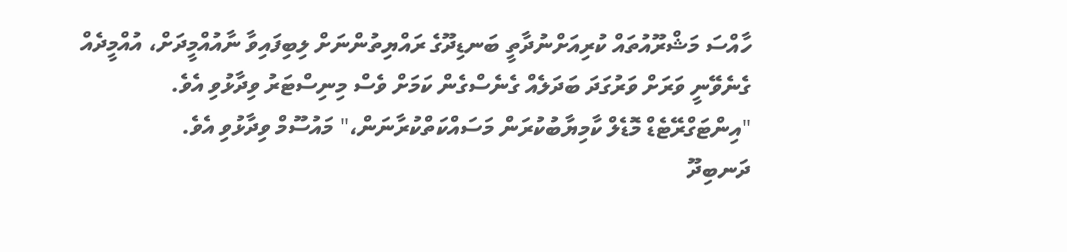ހާއްސަ މަޝްރޫއުތައް ކުރިއަށްނުދާތީ ބަނޑިދޫގެ ރައްޔިތުންނަށް ލިބިފައިވާ ނާއުއްމީދަށް، އުއްމީދެއް ގެނެވޭނީ ވަރަށް ވަރުގަދަ ބަދަލެއް ގެނެސްގެން ކަމަށް ވެސް މިނިސްޓަރު ވިދާޅުވި އެވެ.
"އިންޓަގްރޭޓެޑް މޮޑެލް ކާމިޔާބުކުރަން މަސައްކަތްކުރާނަން،" މައުސޫމް ވިދާޅުވި އެވެ.
ދަނބިދޫ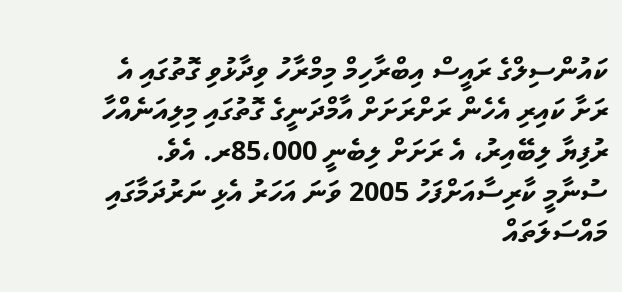ކައުންސިލްގެ ރައީސް އިބްރާހިމް މިމްރާހު ވިދާޅުވި ގޮތުގައި އެ ރަށާ ކައިރި އެހެން ރަށްރަށަށް އާމްދަނީގެ ގޮތުގައި މިލިއަނެއްހާ ރުފިޔާ ލިބޭއިރު، އެ ރަށަށް ލިބެނީ 85،000ރ. އެވެ. ސުނާމީ ކާރިސާއަށްފަހު 2005 ވަނަ އަހަރު އެޅި ނަރުދަމާގައި މައްސަލަތައް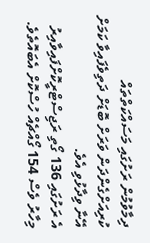ދިމާވުމުން ރަށުގައި މަސައްކަތްތައް ކުރިއަށްގެންދަން ވަރަށް ބޮޑަށް ދަތިވެފައިވާ ކަމަށް އޭނާ ވިދާޅުވި އެވެ.
އެ ރަށުގައި 136 ގޯތި ރަޖިސްޓްރީކޮށްފައިވާއިރު މިހާރު ވެސް 154 ގޯއްޗެއް ހުސްކޮށް އެބައޮތެވެ.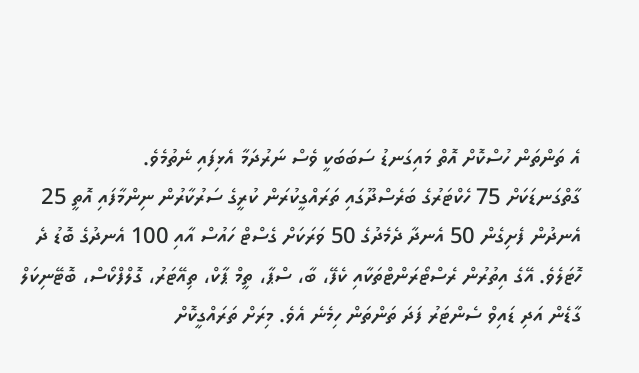އެ ތަންތަން ހުސްކޮށް އޮތް މައިގަނޑު ސަބަބަކީ ވެސް ނަރުދަމާ އެޅިފައި ނެތުމެވެ.
ގާތްގަނޑަކަށް 75 ހެކްޓަރުގެ ބަރެސްދޫގައި ތަރައްގީކުރަން ކުރީގެ ސަރުކާރުން ނިންމާފައި އޮތީ 25 އެނދުން ފެށިގެން 50 އެނދާ ދެމެދުގެ 50 ވަރަކަށް ގެސްޓް ހައުސް އާއި 100 އެނދުގެ ބޮޑު ދެ ހޮޓަލެވެ. އޭގެ އިތުރުން ރެސްޓޯރަންޓްތަކާއި ކެފޭ، ބާ، ސްޕާ، ތީމް ޕާކް، ތިއޭޓަރު، ގޮލްފްކޯސް، ބޮޓޭނިކަލް ގާޑެން އަދި ޑައިވް ސެންޓަރު ފަދަ ތަންތަން ހިމެނެ އެވެ. މިރަށް ތަރައްގީކޮށް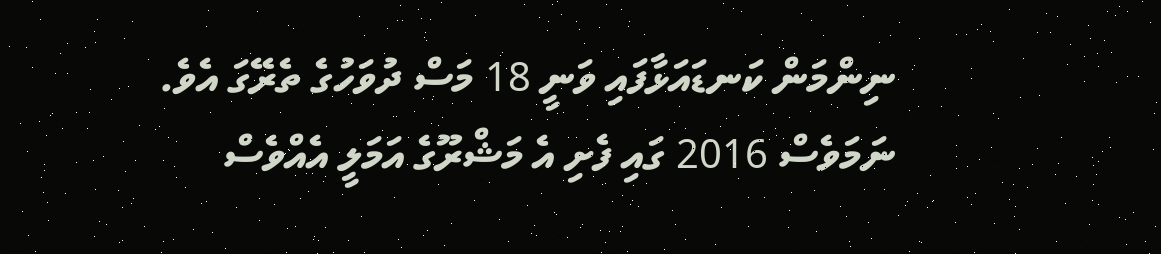ނިންމަން ކަނޑައަޅާފައި ވަނީ 18 މަސް ދުވަހުގެ ތެރޭގަ އެވެ. ނަމަވެސް 2016 ގައި ފެށި އެ މަޝްރޫގެ އަމަލީ އެއްވެސް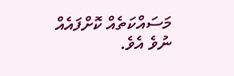މަސައްކަތެއް ކޮށްފައެއް ނުވެ އެވެ.